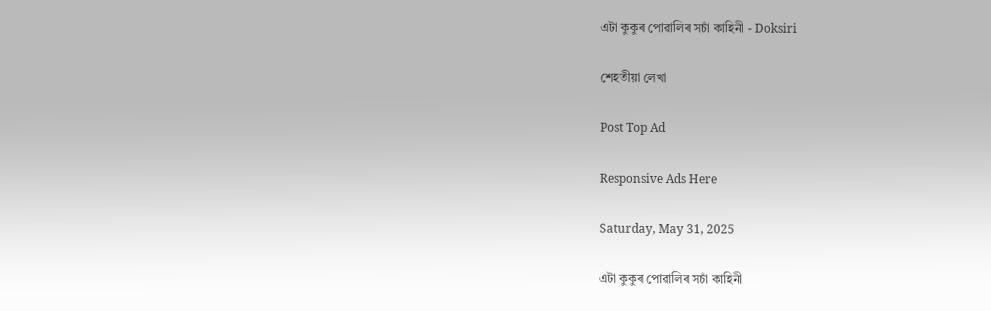এটা কুকুৰ পোৱালিৰ সচাঁ কাহিনী - Doksiri

শেহতীয়া লেখা

Post Top Ad

Responsive Ads Here

Saturday, May 31, 2025

এটা কুকুৰ পোৱালিৰ সচাঁ কাহিনী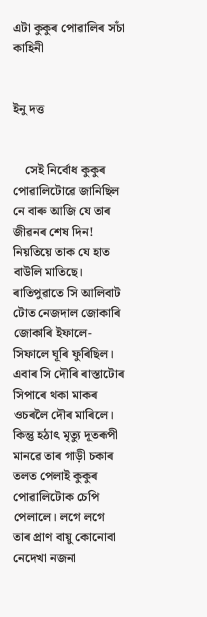এটা কুকুৰ পোৱালিৰ সচাঁ কাহিনী


ইনু দত্ত


    সেই নিৰ্বোধ কুকুৰ পোৱালিটোৱে জানিছিল নে বাৰু আজি যে তাৰ জীৱনৰ শেষ দিন! নিয়তিয়ে তাক যে হাত বাউলি মাতিছে। ৰাতিপুৱাতে সি আলিবাট টোত নেজদাল জোকাৰি জোকাৰি ইফালে-সিফালে ঘূৰি ফুৰিছিল। এবাৰ সি দৌৰি ৰাস্তাটোৰ সিপাৰে থকা মাকৰ ওচৰলৈ দৌৰ মাৰিলে। কিন্তু হঠাৎ মৃত্যু দূতৰূপী মানৱে তাৰ গাড়ী চকাৰ তলত পেলাই কুকুৰ পোৱালিটোক চেপি পেলালে। লগে লগে তাৰ প্ৰাণ বায়ু কোনোবা নেদেখা নজনা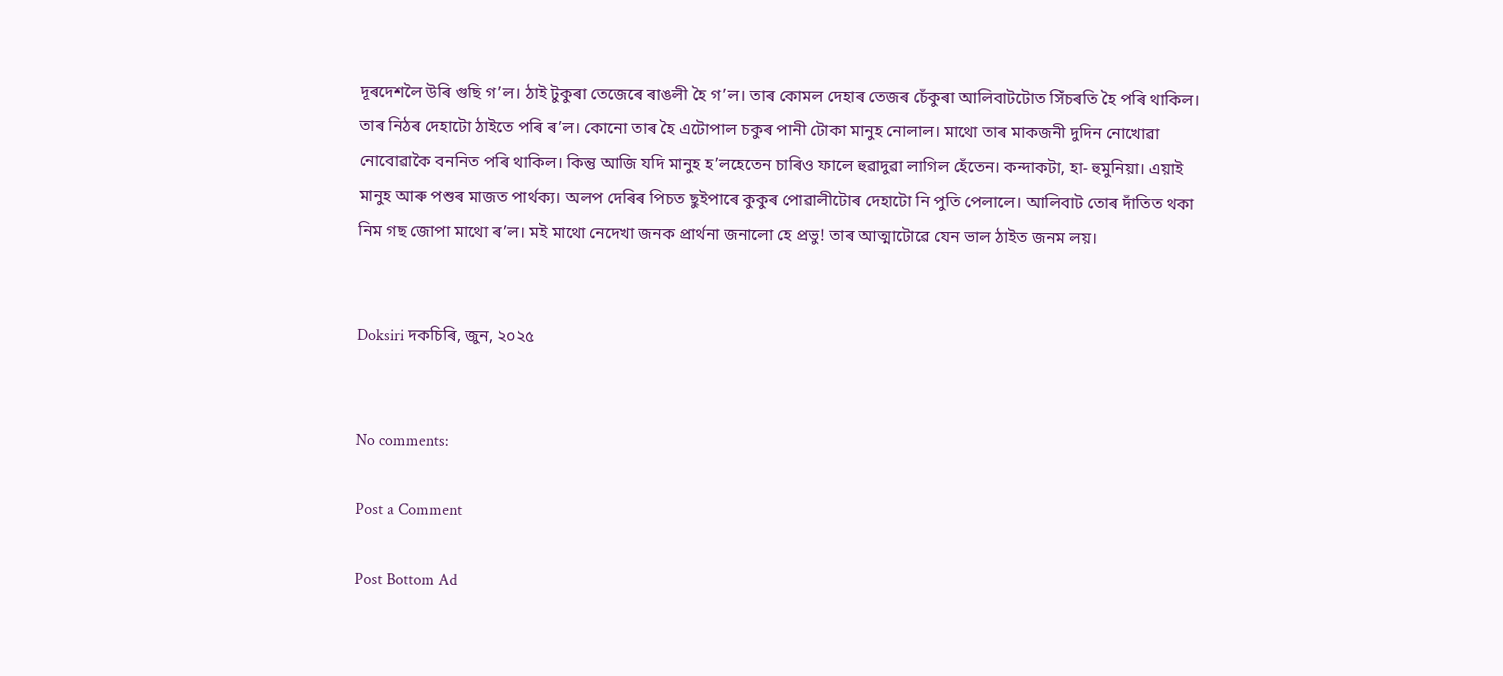দূৰদেশলৈ উৰি গুছি গ’ল। ঠাই টুকুৰা তেজেৰে ৰাঙলী হৈ গ’ল। তাৰ কোমল দেহাৰ তেজৰ চেঁকুৰা আলিবাটটোত সিঁচৰতি হৈ পৰি থাকিল। তাৰ নিঠৰ দেহাটো ঠাইতে পৰি ৰ’ল। কোনো তাৰ হৈ এটোপাল চকুৰ পানী টোকা মানুহ নোলাল। মাথো তাৰ মাকজনী দুদিন নোখোৱা নোবোৱাকৈ বননিত পৰি থাকিল। কিন্তু আজি যদি মানুহ হ’লহেতেন চাৰিও ফালে হুৱাদুৱা লাগিল হেঁতেন। কন্দাকটা, হা- হুমুনিয়া। এয়াই মানুহ আৰু পশুৰ মাজত পাৰ্থক্য। অলপ দেৰিৰ পিচত ছুইপাৰে কুকুৰ পোৱালীটোৰ দেহাটো নি পুতি পেলালে। আলিবাট তোৰ দাঁতিত থকা নিম গছ জোপা মাথো ৰ’ল। মই মাথো নেদেখা জনক প্ৰাৰ্থনা জনালো হে প্ৰভু! তাৰ আত্মাটোৱে যেন ভাল ঠাইত জনম লয়।


Doksiri দকচিৰি, জুন, ২০২৫


No comments:

Post a Comment

Post Bottom Ad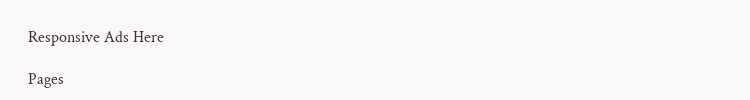Responsive Ads Here

Pages